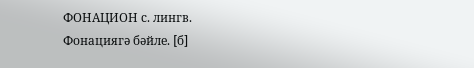ФОНАЦИОН с. лингв. Фонациягә бәйле. [б]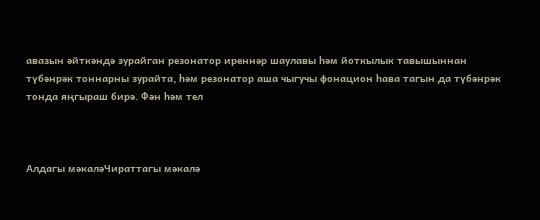авазын әйткәндә зурайган резонатор иреннәр шаулавы һәм йоткылык тавышыннан түбәнрәк тоннарны зурайта, һәм резонатор аша чыгучы фонацион һава тагын да түбәнрәк тонда яңгыраш бирә. Фән һәм тел



Алдагы мәкаләЧираттагы мәкалә